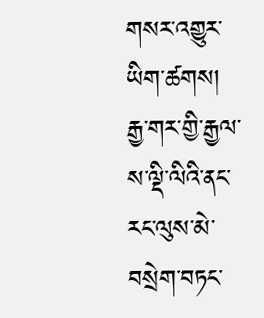གསར་འགྱུར་ཡིག་ཚགས།
རྒྱ་གར་གྱི་རྒྱལ་ས་ལྡི་ལིའི་ནང་རང་ལུས་མེ་བསྲེག་བཏང་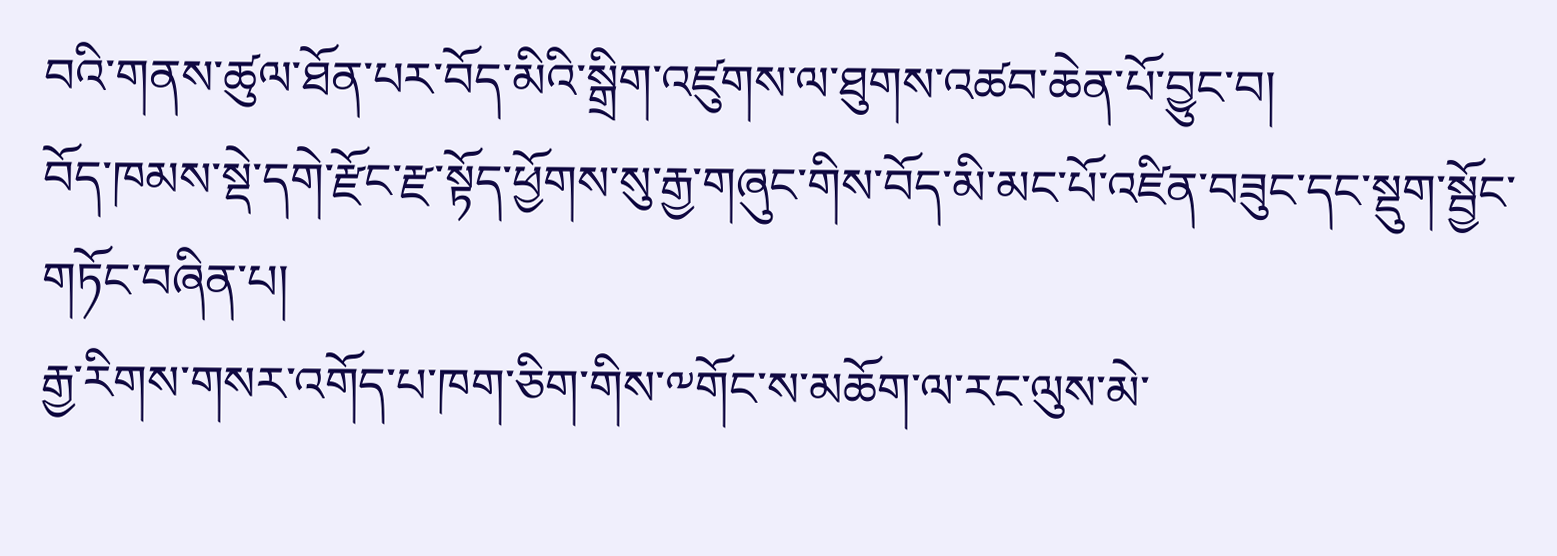བའི་གནས་ཚུལ་ཐོན་པར་བོད་མིའི་སྒྲིག་འཛུགས་ལ་ཐུགས་འཚབ་ཆེན་པོ་བྱུང་བ།
བོད་ཁམས་སྡེ་དགེ་རྫོང་རྫ་སྟོད་ཕྱོགས་སུ་རྒྱ་གཞུང་གིས་བོད་མི་མང་པོ་འཛིན་བཟུང་དང་སྡུག་སྦྱོང་གཏོང་བཞིན་པ།
རྒྱ་རིགས་གསར་འགོད་པ་ཁག་ཅིག་གིས་༸གོང་ས་མཆོག་ལ་རང་ལུས་མེ་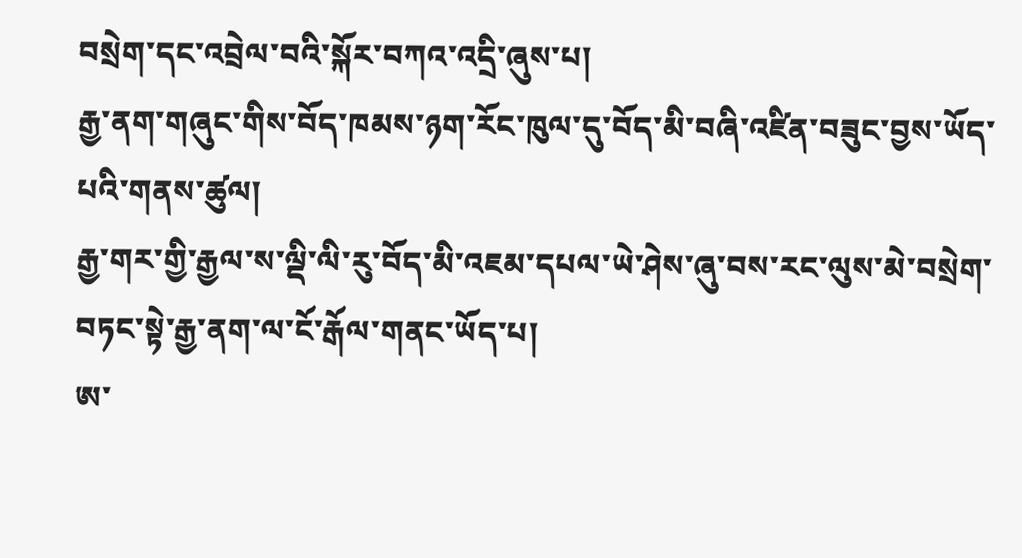བསྲེག་དང་འབྲེལ་བའི་སྐོར་བཀའ་འདྲི་ཞུས་པ།
རྒྱ་ནག་གཞུང་གིས་བོད་ཁམས་ཉག་རོང་ཁུལ་དུ་བོད་མི་བཞི་འཛིན་བཟུང་བྱས་ཡོད་པའི་གནས་ཚུལ།
རྒྱ་གར་གྱི་རྒྱལ་ས་ལྡི་ལི་རུ་བོད་མི་འཇམ་དཔལ་ཡེ་ཤེས་ཞུ་བས་རང་ལུས་མེ་བསྲེག་བཏང་སྟེ་རྒྱ་ནག་ལ་ངོ་རྒོལ་གནང་ཡོད་པ།
ཨ་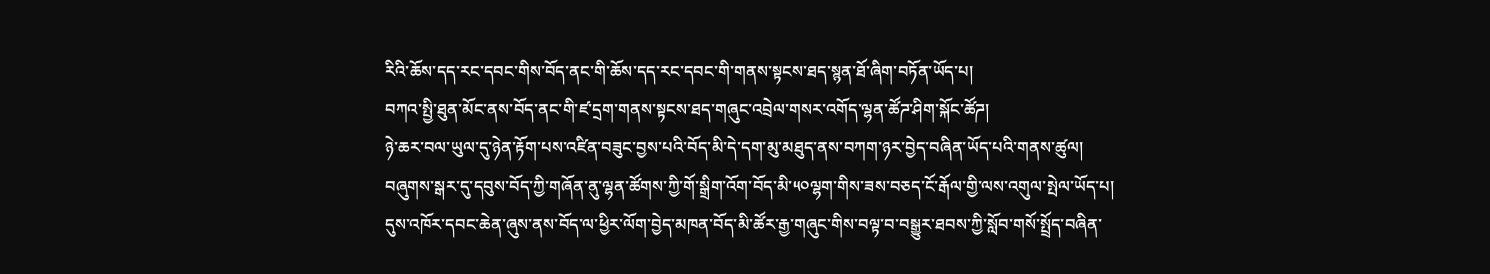རིའི་ཆོས་དད་རང་དབང་གིས་བོད་ནང་གི་ཆོས་དད་རང་དབང་གི་གནས་སྟངས་ཐད་སྙན་ཐོ་ཞིག་བཏོན་ཡོད་པ།
བཀའ་སྤྱི་ཐུན་མོང་ནས་བོད་ནང་གི་ཛ་དྲག་གནས་སྟངས་ཐད་གཞུང་འབྲེལ་གསར་འགོད་ལྷན་ཚོཌ་ཤིག་སྐོང་ཚོཌ།
ཉེ་ཆར་བལ་ཡུལ་དུ་ཉེན་རྟོག་པས་འཛིན་བཟུང་བྱས་པའི་བོད་མི་དེ་དག་མུ་མཐུད་ནས་བཀག་ཉར་བྱེད་བཞིན་ཡོད་པའི་གནས་ཚུལ།
བཞུགས་སྒར་དུ་དབུས་བོད་ཀྱི་གཞོན་ནུ་ལྷན་ཚོགས་ཀྱི་གོ་སྒྲིག་འོག་བོད་མི་༥༠ལྷག་གིས་ཟས་བཅད་ངོ་རྒོལ་གྱི་ལས་འགུལ་སྤེལ་ཡོད་པ།
དུས་འཁོར་དབང་ཆེན་ཞུས་ནས་བོད་ལ་ཕྱིར་ལོག་བྱེད་མཁན་བོད་མི་ཚོར་རྒྱ་གཞུང་གིས་བལྟ་བ་བསྒྱུར་ཐབས་ཀྱི་སློབ་གསོ་སྤྲོད་བཞིན་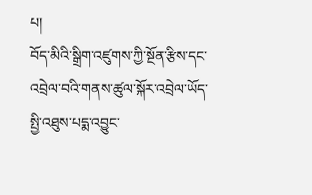པ།
བོད་མིའི་སྒྲིག་འཛུགས་ཀྱི་སྔོན་རྩིས་དང་འབྲེལ་བའི་གནས་ཚུལ་སྐོར་འབྲེལ་ཡོད་སྤྱི་འཐུས་པདྨ་འབྱུང་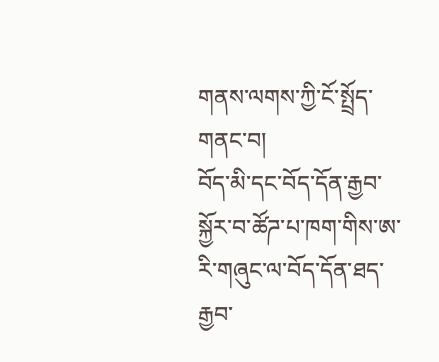གནས་ལགས་ཀྱི་ངོ་སྤྲོད་གནང་བ།
བོད་མི་དང་བོད་དོན་རྒྱབ་སྐྱོར་བ་ཚོཌ་པ་ཁག་གིས་ཨ་རི་གཞུང་ལ་བོད་དོན་ཐད་རྒྱབ་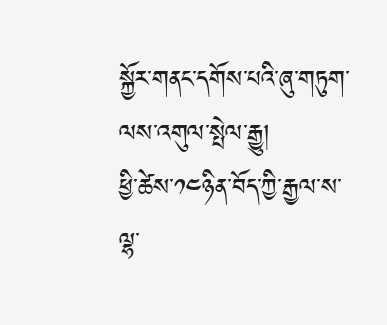སྐྱོར་གནང་དགོས་པའི་ཞུ་གཏུག་ལས་འགུལ་སྤེལ་རྒྱུ།
ཕྱི་ཚེས་༡༤ཉིན་བོད་ཀྱི་རྒྱལ་ས་ལྷ་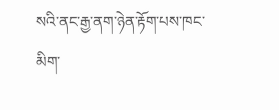སའི་ནང་རྒྱ་ནག་ཉེན་རྟོག་པས་ཁང་མིག་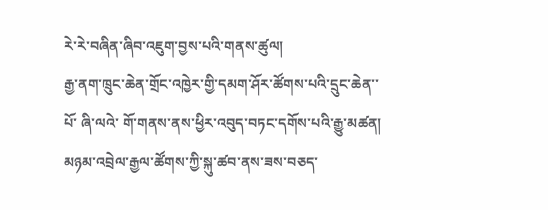རེ་རེ་བཞིན་ཞིབ་འཇུག་བྱས་པའི་གནས་ཚུལ།
རྒྱ་ནག་ཁྲུང་ཆེན་གྲོང་འཁྱེར་གྱི་དམག་ཤོར་ཚོགས་པའི་དྲུང་ཆེན་་ པོ་ ཞི་ལའེ་ གོ་གནས་ནས་ཕྱིར་འབུད་བཏང་དགོས་པའི་རྒྱུ་མཚན།
མཉམ་འབྲེལ་རྒྱལ་ཚོགས་ཀྱི་སྐུ་ཚབ་ནས་ཟས་བཅད་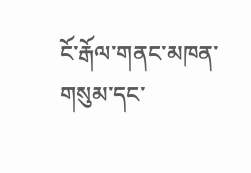ངོ་རྒོལ་གནང་མཁན་གསུམ་དང་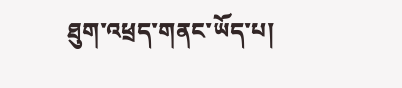ཐུག་འཕྲད་གནང་ཡོད་པ།